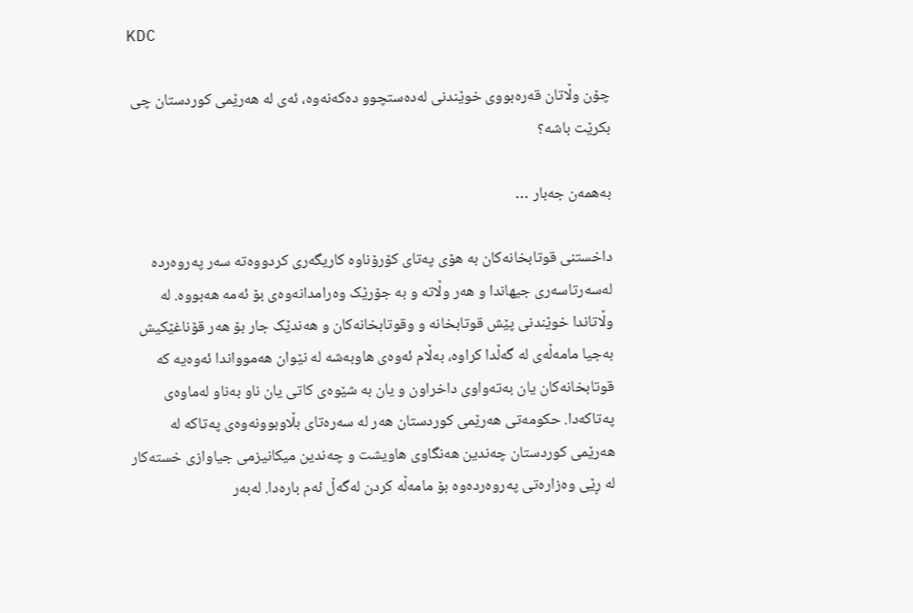KDC

چۆن وڵاتان قەرەبووی خوێندنی لەدەستچوو دەکەنەوە، ئەی لە هەرێمی کوردستان چی بکرێت باشە؟

بەهمەن جەبار …

داخستنی قوتابخانەکان بە هۆی پەتای کۆرۆناوە کاریگەری کردووەتە سەر پەروەردە لەسەرتاسەری جیهاندا و هەر وڵاتە و بە جۆرێک وەرامدانەوەی بۆ ئەمە هەبووە. لە وڵاتاندا خوێندنی پێش قوتابخانە و وقوتابخانەکان و هەندێک جار بۆ هەر قۆناغێکیش بەجیا مامەڵەی لە گەڵدا کراوە، بەڵام ئەوەی هاوبەشە لە نێوان هەموواندا ئەوەیە کە قوتابخانەکان یان بەتەواوی داخراون و یان بە شێوەی کاتی یان ناو بەناو لەماوەی پەتاکەدا. حکومەتی هەرێمی کوردستان هەر لە سەرەتای بڵاوبوونەوەی پەتاکە لە هەرێمی کوردستان چەندین هەنگاوی هاویشت و چەندین میکانیزمی جیاوازی خستەکار لە ڕێی وەزارەتی پەروەردەوە بۆ مامەڵە کردن لەگەڵ ئەم بارەدا. لەبەر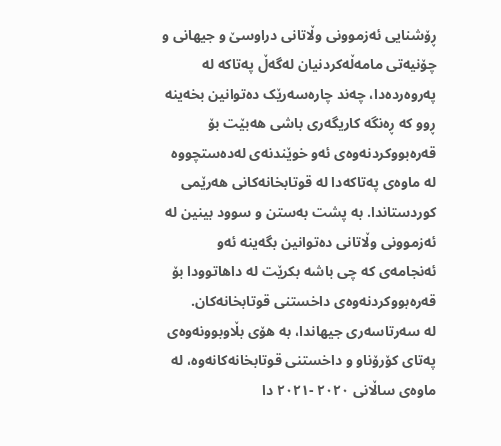ڕۆشنایی ئەزموونی وڵاتانی دراوسێ و جیهانی و چۆنیەتی مامەڵەکردنیان لەگەڵ پەتاکە لە پەروەردەدا، چەند چارەسەرێک دەتوانین بخەینە ڕوو کە ڕەنگە کاریگەری باشی هەبێت بۆ قەرەبووکردنەوەی ئەو خوێندنەی لەدەستچووە لە ماوەی پەتاکەدا لە قوتابخانەکانی هەرێمی کوردستاندا. بە پشت بەستن و سوود بینین لە ئەزموونی وڵاتانی دەتوانین بگەینە ئەو ئەنجامەی کە چی باشە بکرێت لە داهاتوودا بۆ قەرەبووکردنەوەی داخستنی قوتابخانەکان.
لە سەرتاسەری جیهاندا، بە هۆی بڵاوبوونەوەی پەتای کۆرۆناو و داخستنی قوتابخانەکانەوە، لە ماوەی ساڵانی ٢٠٢٠ -٢٠٢١ دا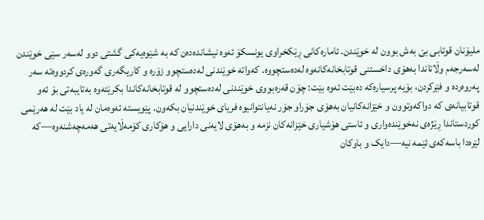ملیۆنان قوتابی بێ بەش بوون لە خوێندن. ئامارەکانی ڕێکخراوی یونسکۆ ئەوە نیشاندەدەن کە بە شێوەیەکی گشتی دوو لەسەر سێی خوێندن لەسەرجەم وڵاتاندا بەهۆی داخستنی قوتابخانەکانەوە لەدەستچووە. کەواتە خوێندنی لەدەستچوو زۆرە و کاریگەری گەورەی کردووەتە سەر پەروەردە و فێرکردن، بۆیە پرسیارەکە دەبێت ئەوە بێت: چۆن قەرەبووی خوێندنی لەدەستچوو لە قوتابخانەکاندا بکرێتەوە بەتایبەتی بۆ ئەو قوتابیانەی کە دواکەوتوون و خێزانەکانیان بەهۆی جۆراو جۆر نەیانتوانیوە فریای خوێندنیان بکەون. پێویستە ئەوەمان لە یاد بێت لە هەرێمی کوردستاندا ڕێژەی نەخوێندەواری و ئاستی هۆشیاری خێزانەکان نزمە و بەهۆی لایەنی دارایی و هۆکاری کۆمەڵایەتی هەمەچەشنەوە—کە لێرەدا باسەکەی ئێمە نیە—دایک و باوکان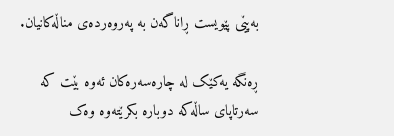بەپێی پێویست ڕاناگەن بە پەروەردەی مناڵەکانیان.

ڕەنگە یەکێک لە چارەسەرەکان ئەوە بێت کە سەرتاپای ساڵەکە دوبارە بکرێتەوە وەک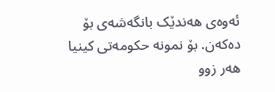ئەوەی هەندێک بانگەشەی بۆ دەکەن. بۆ نمونە حکومەتی کینیا هەر زوو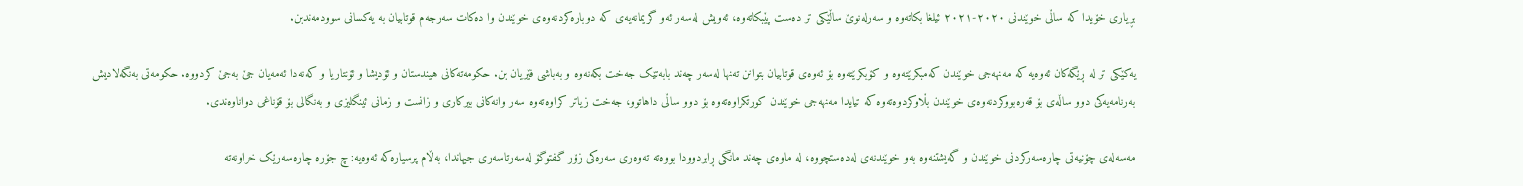بڕیاری خۆیدا کە ساڵی خوێندنی ٢٠٢٠-٢٠٢١ ئیلغا بکاتەوە و سەرلەنوێ ساڵێکی تر دەست پێبکاتەوە، ئەویش لەسەر ئەو گریمانەیەی کە دوبارەکردنەوەی خوێندن وا دەکات سەرجەم قوتابیان بە یەکسانی سوودمەندبن.

یەکێکی تر لە ڕێگەکان ئەوەیە کە مەنهەجی خوێندن کەمبکرێتەوە و کۆبکرێتەوە بۆ ئەوەی قوتابیان بتوانن تەنها لەسەر چەند بابەتێک جەخت بکەنەوە و بەباشی فێریان بن. حکومەتەکانی هیندستان و ئۆدیشا و ئۆنتاریا و کەنەدا ئەمەیان جێ بەجێ کردووە. حکومەتی بەنگەلادیش بەرنامەیەکی دوو ساڵەی بۆ قەرەبووکردنەوەی خوێندن بڵاوکردوەتەوە کە تیایدا مەنهەجی خوێندن کورتکراوەتەوە بۆ دوو ساڵی داهاتوو، جەخت زیاتر کراوەتەوە سەر وانەکانی بیرکاری و زانست و زمانی ئینگلیزی و بەنگالی بۆ قۆناغی دواناوەندی.

مەسەلەی چۆنیەتی چارەسەرکردنی خوێندن و گەیشتنەوە بەو خوێندنەی لەدەستچووە، لە ماوەی چەند مانگی ڕابردوودا بووەتە تەوەری سەرەکی زۆر گفتوگۆ لەسەرتاسەری جیهاندا، بەڵام پرسیارەکە ئەوەیە: چ جۆرە چارەسەرێک خراونەتە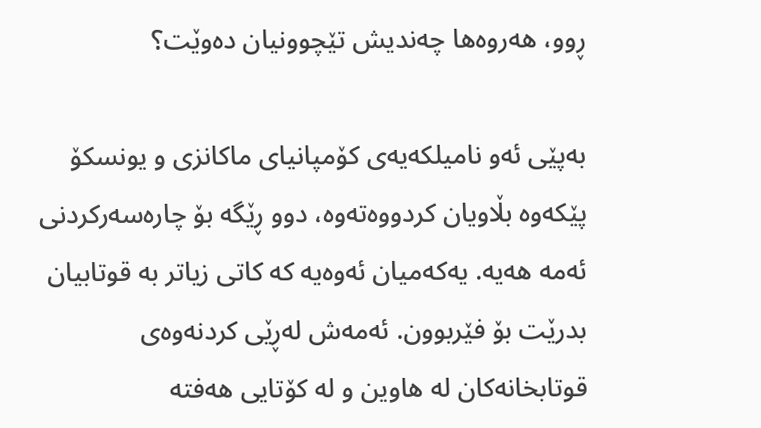ڕوو، هەروەها چەندیش تێچوونیان دەوێت؟

بەپێی ئەو نامیلکەیەی کۆمپانیای ماکانزی و یونسکۆ پێکەوە بڵاویان کردووەتەوە، دوو ڕێگە بۆ چارەسەرکردنی ئەمە هەیە. یەکەمیان ئەوەیە کە کاتی زیاتر بە قوتابیان بدرێت بۆ فێربوون. ئەمەش لەڕێی کردنەوەی قوتابخانەکان لە هاوین و لە کۆتایی هەفتە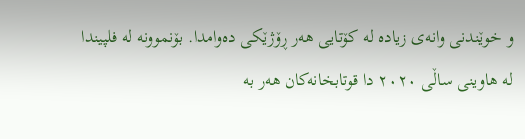و خوێندنی وانەی زیادە لە کۆتایی هەر ڕۆژێکی دەوامدا. بۆنموونە لە فلپیندا لە هاوینی ساڵی ٢٠٢٠ دا قوتابخانەکان هەر بە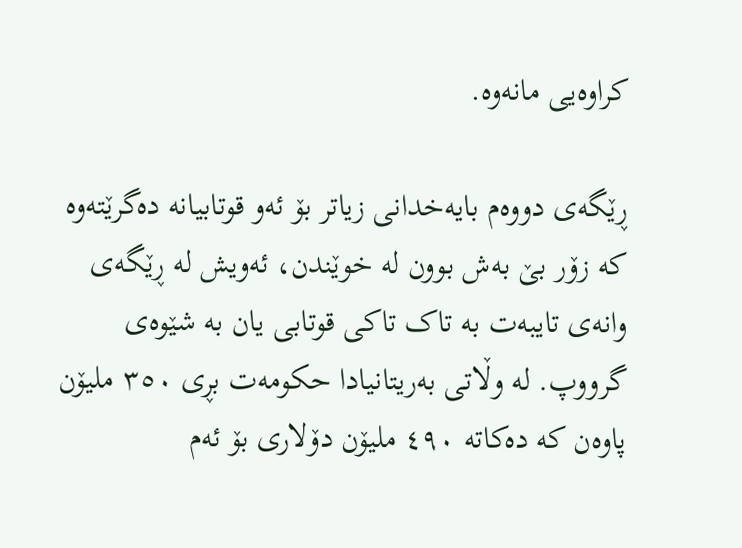کراوەیی مانەوە.

ڕێگەی دووەم بایەخدانی زیاتر بۆ ئەو قوتابیانە دەگرێتەوە کە زۆر بێ بەش بوون لە خوێندن، ئەویش لە ڕێگەی وانەی تایبەت بە تاک تاکی قوتابی یان بە شێوەی گرووپ. لە وڵاتی بەریتانیادا حکومەت بڕی ٣٥٠ ملیۆن پاوەن کە دەکاتە ٤٩٠ ملیۆن دۆلاری بۆ ئەم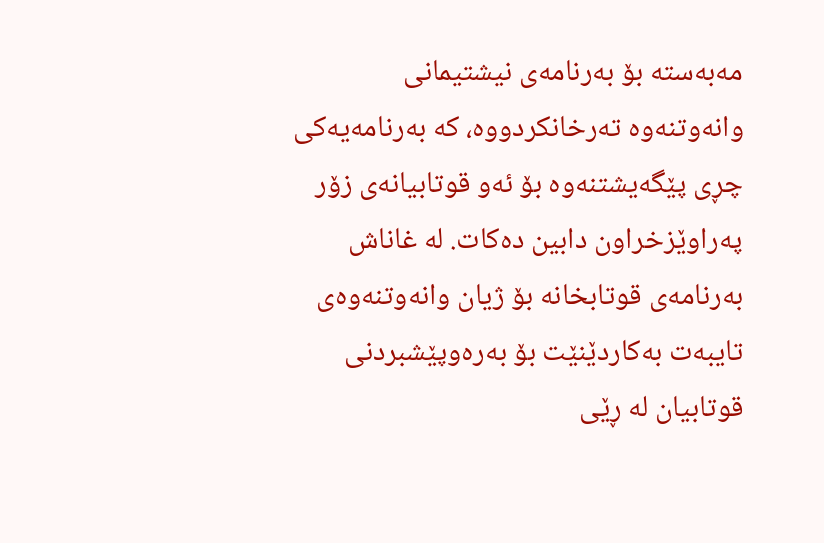مەبەستە بۆ بەرنامەی نیشتیمانی وانەوتنەوە تەرخانکردووە، کە بەرنامەیەکی چڕی پێگەیشتنەوە بۆ ئەو قوتابیانەی زۆر پەراوێزخراون دابین دەکات. لە غاناش بەرنامەی قوتابخانە بۆ ژیان وانەوتنەوەی تایبەت بەکاردێنێت بۆ بەرەوپێشبردنی قوتابیان لە ڕێی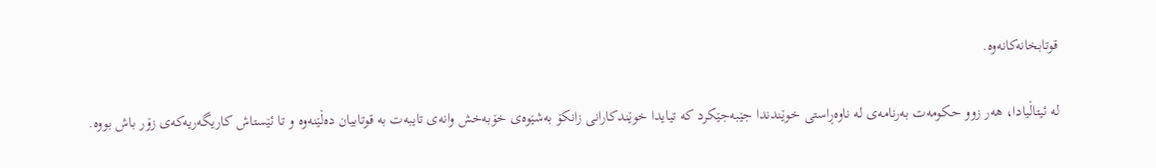قوتابخانەکانەوە.

لە ئیتاڵیادا، هەر زوو حکومەت بەرنامەی لە ناوەڕاستی خوێندندا جێبەجێکرد کە تیایدا خوێندکارانی زانکۆ بەشێوەی خۆبەخش وانەی تایبەت بە قوتابیان دەڵێنەوە و تا ئێستاش کاریگەریەکەی زۆر باش بووە.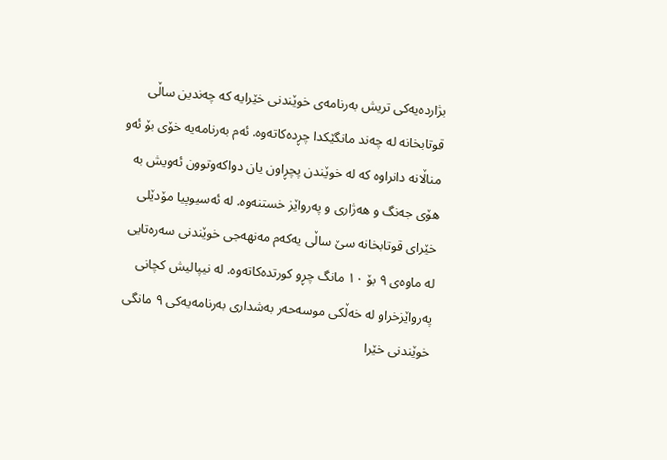بژاردەیەکی تریش بەرنامەی خوێندنی خێرایە کە چەندین ساڵی قوتابخانە لە چەند مانگێکدا چڕدەکاتەوە. ئەم بەرنامەیە خۆی بۆ ئەو مناڵانە دانراوە کە لە خوێندن پچڕاون یان دواکەوتوون ئەویش بە هۆی جەنگ و هەژاری و پەرواێز خستنەوە. لە ئەسیوپیا مۆدێلی خێرای قوتابخانە سێ ساڵی یەکەم مەنهەجی خوێندنی سەرەتایی لە ماوەی ٩ بۆ ١٠ مانگ چڕو کورتدەکاتەوە. لە نیپالیش کچانی پەرواێزخراو لە خەڵکی موسەحەر بەشداری بەرنامەیەکی ٩ مانگی خوێندنی خێرا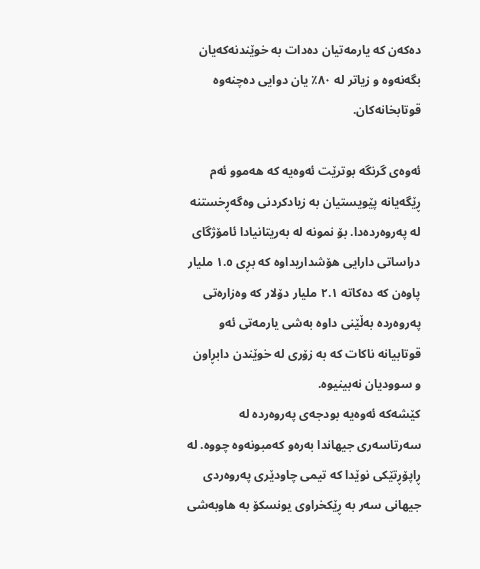دەکەن کە یارمەتیان دەدات بە خوێندنەکەیان بگەنەوە و زیاتر لە ٨٠٪ یان دوایی دەچنەوە قوتابخانەکان.

ئەوەی گرنگە بوترێت ئەوەیە کە هەموو ئەم ڕێگەیانە پێویستیان بە زیادکردنی وەگەڕخستنە لە پەروەردەدا. بۆ نمونە لە بەریتانیادا ئامۆژگای دراساتی دارایی هۆشداریداوە کە بڕی ١.٥ ملیار پاوەن کە دەکاتە ٢.١ ملیار دۆلار کە وەزارەتی پەروەردە بەڵێنی داوە بەشی یارمەتی ئەو قوتابیانە ناکات کە بە زۆری لە خوێندن دابڕاون و سوودیان نەبینیوە.
کێشەکە ئەوەیە بودجەی پەروەردە لە سەرتاسەری جیهاندا بەرەو کەمبونەوە چووە. لە ڕاپۆڕتێکی نوێدا کە تیمی چاودێری پەروەردی جیهانی سەر بە ڕێکخراوی یونسکۆ بە هاوبەشی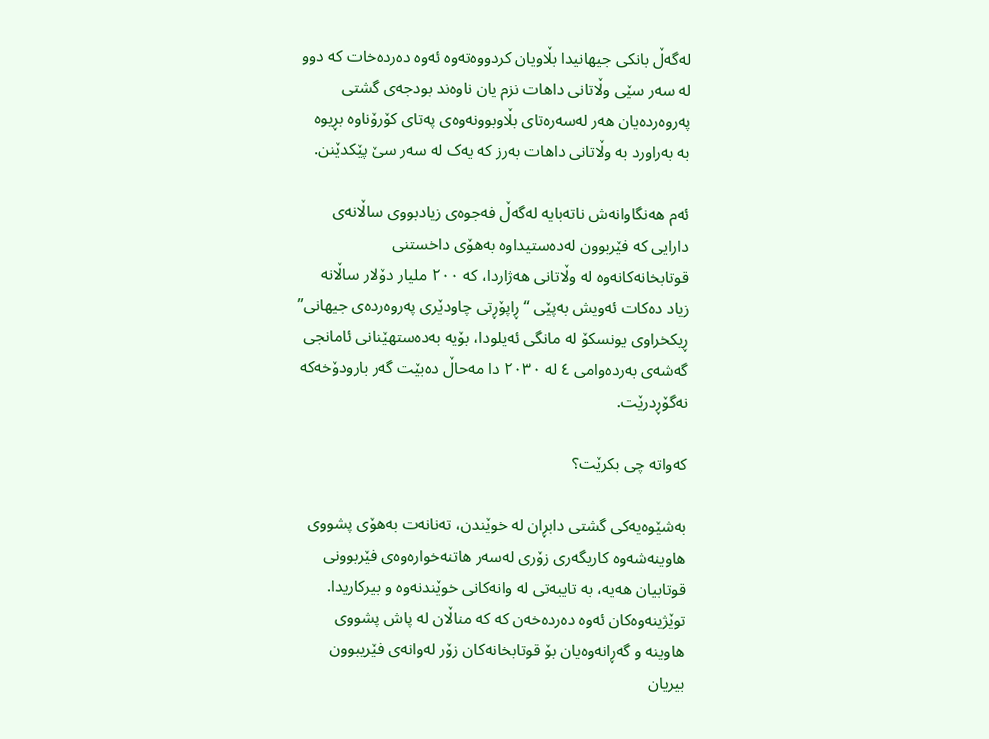لەگەڵ بانکی جیهانیدا بڵاویان کردووەتەوە ئەوە دەردەخات کە دوو لە سەر سێی وڵاتانی داهات نزم یان ناوەند بودجەی گشتی پەروەردەیان هەر لەسەرەتای بڵاوبوونەوەی پەتای کۆرۆناوە بڕیوە بە بەراورد بە وڵاتانی داهات بەرز کە یەک لە سەر سێ پێکدێنن.

ئەم هەنگاوانەش ناتەبایە لەگەڵ فەجوەی زیادبووی ساڵانەی دارایی کە فێربوون لەدەستیداوە بەهۆی داخستنی قوتابخانەکانەوە لە وڵاتانی هەژاردا، کە ٢٠٠ ملیار دۆلار ساڵانە زیاد دەکات ئەویش بەپێی “ڕاپۆڕتی چاودێری پەروەردەی جیهانی” ڕیکخراوی یونسکۆ لە مانگی ئەیلودا، بۆیە بەدەستهێنانی ئامانجی گەشەی بەردەوامی ٤ لە ٢٠٣٠ دا مەحاڵ دەبێت گەر بارودۆخەکە نەگۆڕدرێت.

کەواتە چی بکرێت؟

بەشێوەیەکی گشتی دابڕان لە خوێندن، تەنانەت بەهۆی پشووی هاوینەشەوە کاریگەری زۆری لەسەر هاتنەخوارەوەی فێربوونی قوتابیان هەیە، بە تایبەتی لە وانەکانی خوێندنەوە و بیرکاریدا. توێژینەوەکان ئەوە دەردەخەن کە کە مناڵان لە پاش پشووی هاوینە و گەڕانەوەیان بۆ قوتابخانەکان زۆر لەوانەی فێریبوون بیریان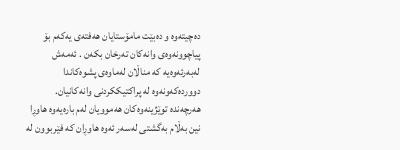دەچیتەوە و دەبێت مامۆستایان هەفتەی یەکەم بۆ پیاچوونەوەی وانەکان تەرخان بکەن . ئەمەش لەبەرئەوەیە کە مناڵان لەماوەی پشوەکاندا دووردەکەونەوە لە پراکتیککردنی وانەکانیان. هەرچەندە توێژینەوەکان هەموویان لەم بارەیەوە هاوڕا نین بەڵام بەگشتی لەسەر ئەوە هاوڕان کە فێربوون لە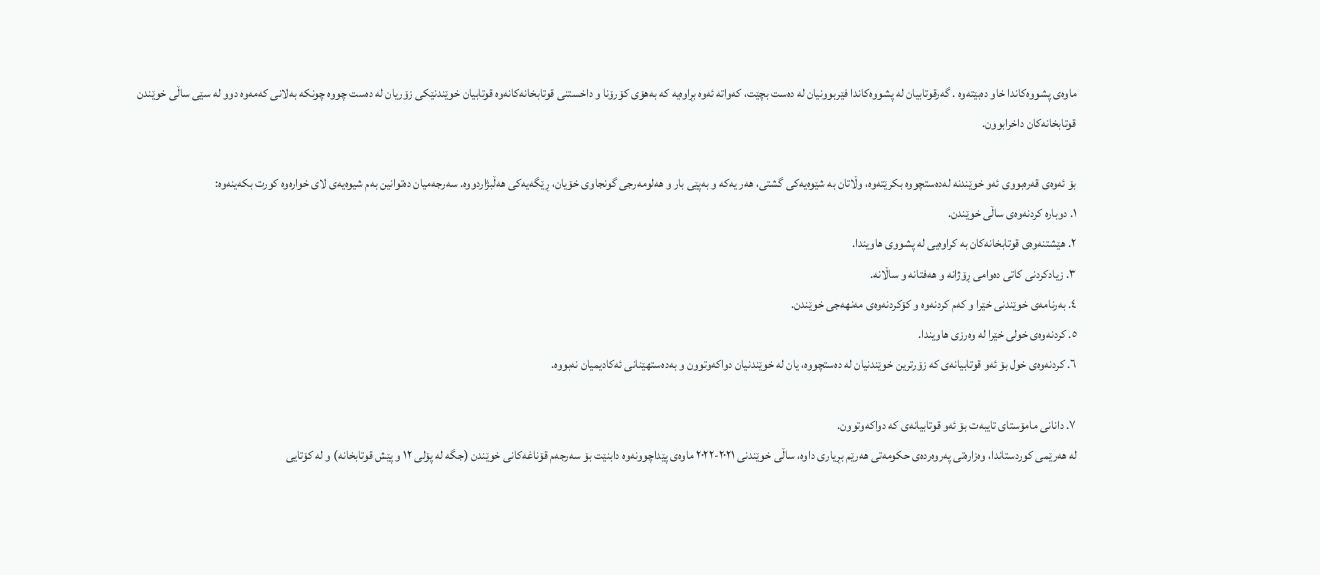ماوەی پشووەکاندا خاو دەبێتەوە . گەرقوتابیان لە پشووەکاندا فێربوونیان لە دەست بچێت، کەواتە ئەوە بڕاوەیە کە بەهۆی کۆرۆنا و داخستنی قوتابخانەکانەوە قوتابیان خوێندنێکی زۆریان لە دەست چووە چونکە بەلانی کەمەوە دوو لە سێی ساڵی خوێندن قوتابخانەکان داخرابوون.

بۆ ئەوەی قەرەبووی ئەو خوێندنە لەدەستچووە بکرێتەوە، وڵاتان بە شێوەیەکی گشتی، هەر یەکە و بەپێی بار و هەلومەرجی گونجاوی خۆیان، ڕێگەیەکی هەڵبژاردووە. سەرجەمیان دەتوانین بەم شیوەیەی لای خوارەوە کورت بکەینەوە:
١. دوبارە کردنەوەی ساڵی خوێندن.
٢. هێشتنەوەی قوتابخانەکان بە کراوەیی لە پشووی هاویندا.
٣. زیادکردنی کاتی دەوامی ڕۆژانە و هەفتانە و ساڵانە.
٤. بەرنامەی خوێندنی خێرا و کەم کردنەوە و کۆکردنەوەی مەنهەجی خوێندن.
٥. کردنەوەی خولی خێرا لە وەرزی هاویندا.
٦. کردنەوەی خول بۆ ئەو قوتابیانەی کە زۆرترین خوێندنیان لە دەستچووە، یان لە خوێندنیان دواکەوتوون و بەدەستهێنانی ئەکادیمیان نەبووە.

٧. دانانی مامۆستای تایبەت بۆ ئەو قوتابیانەی کە دواکەوتوون.
لە هەرێمی کوردستاندا، وەزارەتی پەروەردەی حکومەتی هەرێم بڕیاری داوە، ساڵی خوێندنی ٢٠٢١-٢٠٢٢ ماوەی پێداچوونەوە دابنێت بۆ سەرجەم قۆناغەکانی خوێندن (جگە لە پۆلی ١٢ و پێش قوتابخانە) و لە کۆتایی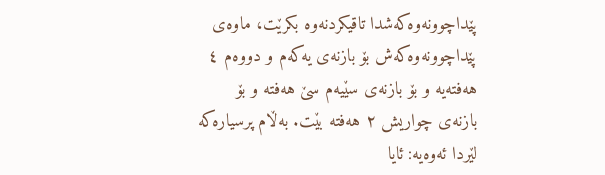پێداچوونەوەکەشدا تاقیکردنەوە بکرێت، ماوەی پێداچوونەوەکەش بۆ بازنەی یەکەم و دووەم ٤ هەفتەیە و بۆ بازنەی سێیەم سێ هەفتە و بۆ بازنەی چواریش ٢ هەفتە بێت. بەڵام پرسیارەکە لێردا ئەوەیە: ئایا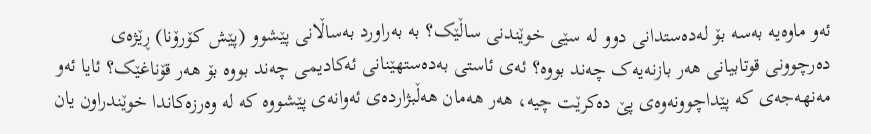ئەو ماوەیە بەسە بۆ لەدەستدانی دوو لە سێی خوێندنی ساڵێک؟ بە بەراورد بەساڵانی پێشوو (پێش کۆرۆنا) ڕێژەی دەرچوونی قوتابیانی هەر بازنەیەک چەند بووە؟ ئەی ئاستی بەدەستهێنانی ئەکادیمی چەند بووە بۆ هەر قۆناغێک؟ ئایا ئەو مەنهەجەی کە پێداچوونەوەی پێ دەکرێت چیە، هەر هەمان هەڵبژاردەی ئەوانەی پێشووە کە لە وەرزەکاندا خوێندراون یان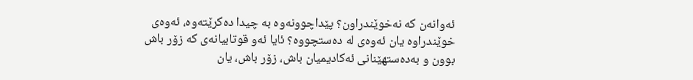ئەوانەن کە نەخوێندراون؟ پێداچوونەوە بە چیدا دەکرێتەوە، ئەوەی خوێندراوە یان ئەوەی لە دەستچووە؟ ئایا ئەو قوتابیانەی کە زۆر باش بوون و بەدەستهێنانی ئەکادیمیان باش، زۆر باش، یان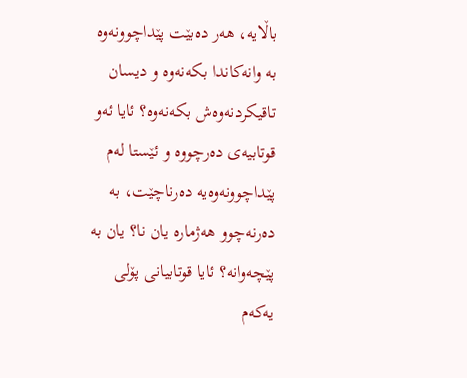باڵایە، هەر دەبێت پێداچوونەوە بە وانەکاندا بکەنەوە و دیسان تاقیکردنەوەش بکەنەوە؟ ئایا ئەو قوتابیەی دەرچووە و ئێستا لەم پێداچوونەوەیە دەرناچێت، بە دەرنەچوو هەژمارە یان نا؟ یان بە پێچەوانە؟ ئایا قوتابیانی پۆلی یەکەم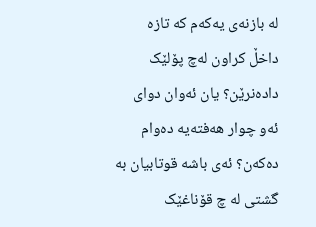لە بازنەی یەکەم کە تازە داخڵ کراون لەچ پۆلێک دادەنرێن؟ یان ئەوان دوای ئەو چوار هەفتەیە دەوام دەکەن؟ ئەی باشە قوتابیان بە گشتی لە چ قۆناغێک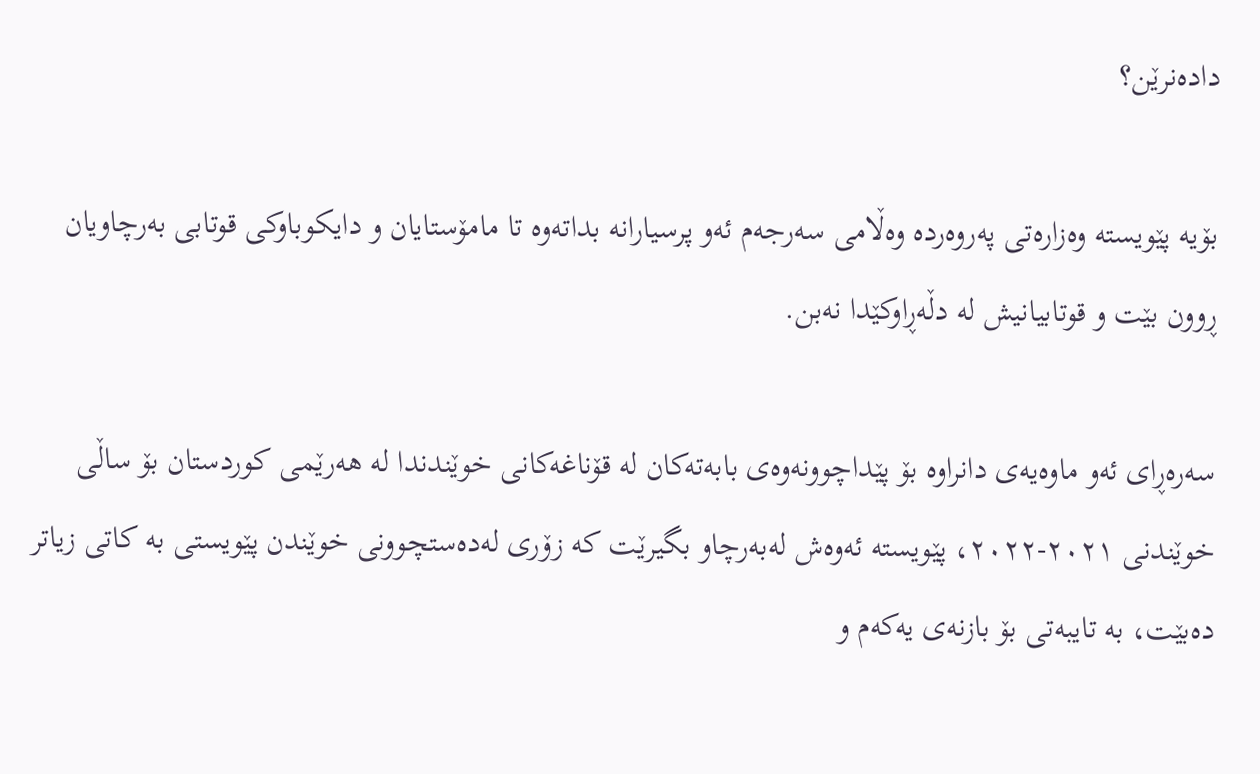دادەنرێن؟

بۆیە پێویستە وەزارەتی پەروەردە وەڵامی سەرجەم ئەو پرسیارانە بداتەوە تا مامۆستایان و دایکوباوکی قوتابی بەرچاویان ڕوون بێت و قوتابیانیش لە دڵەڕاوکێدا نەبن.

سەرەڕای ئەو ماوەیەی دانراوە بۆ پێداچوونەوەی بابەتەکان لە قۆناغەکانی خوێندندا لە هەرێمی کوردستان بۆ ساڵی خوێندنی ٢٠٢١-٢٠٢٢، پێویستە ئەوەش لەبەرچاو بگیرێت کە زۆری لەدەستچوونی خوێندن پێویستی بە کاتی زیاتر دەبێت، بە تایبەتی بۆ بازنەی یەکەم و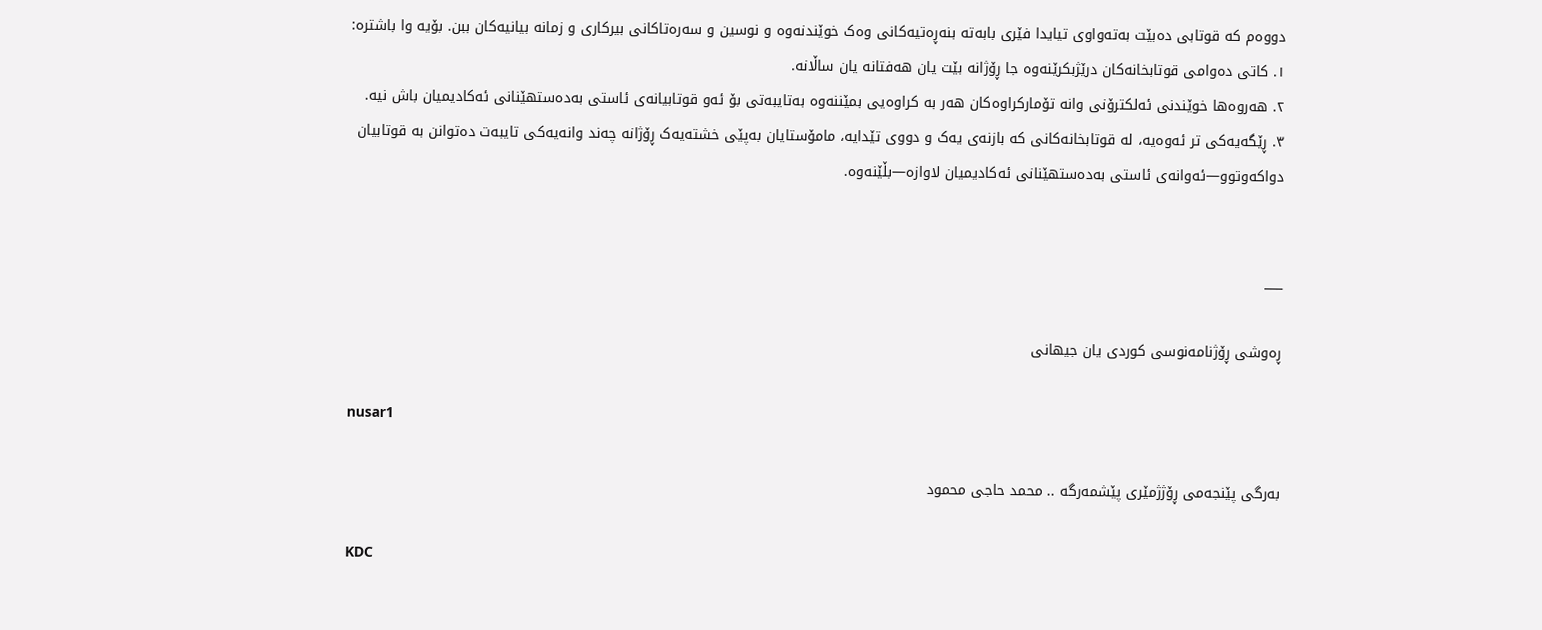دووەم کە قوتابی دەبێت بەتەواوی تیایدا فێری بابەتە بنەڕەتیەکانی وەک خوێندنەوە و نوسین و سەرەتاکانی بیرکاری و زمانە بیانیەکان ببن. بۆیە وا باشترە:
١. کاتی دەوامی قوتابخانەکان درێژبکرێنەوە جا ڕۆژانە بێت یان هەفتانە یان ساڵانە.
٢. هەروەها خوێندنی ئەلکترۆنی وانە تۆمارکراوەکان هەر بە کراوەیی بمێننەوە بەتایبەتی بۆ ئەو قوتابیانەی ئاستی بەدەستهێنانی ئەکادیمیان باش نیە.
٣. ڕێگەیەکی تر ئەوەیە، لە قوتابخانەکانی کە بازنەی یەک و دووی تێدایە، مامۆستایان بەپێی خشتەیەک ڕۆژانە چەند وانەیەکی تایبەت دەتوانن بە قوتابیان دواکەوتوو—ئەوانەی ئاستی بەدەستهێنانی ئەکادیمیان لاوازە—بڵێنەوە.


___

ڕەوشی ڕۆژنامەنوسی کوردی یان جیهانی

nusar1

بەرگی پێنجەمی ڕۆژژمێری پێشمەرگە .. محمد حاجی محمود

KDC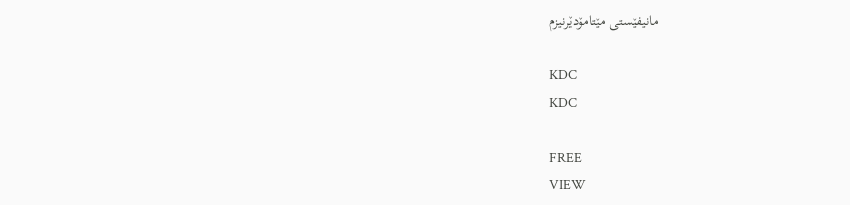مانیفێستی مێتامۆدێرنیزم

KDC
KDC

FREE
VIEW